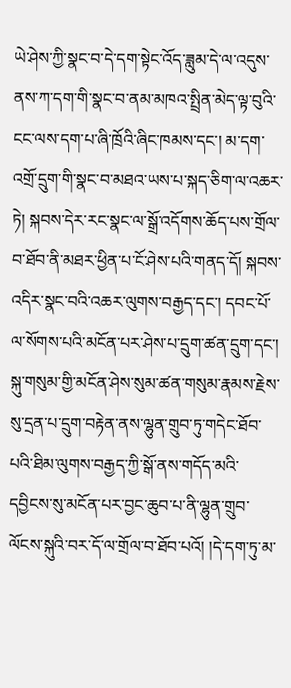ཡེ་ཤེས་ཀྱི་སྣང་བ་དེ་དག་སྟེང་འོད་ཟླུམ་དེ་ལ་འདུས་ནས་ཀ་དག་གི་སྣང་བ་ནམ་མཁའ་སྤྲིན་མེད་ལྟ་བུའི་ངང་ལས་དག་པ་ཞི་ཁྲོའི་ཞིང་ཁམས་དང་། མ་དག་འགྲོ་དྲུག་གི་སྣང་བ་མཐའ་ཡས་པ་སྐད་ཅིག་ལ་འཆར་ཏེ། སྐབས་དེར་རང་སྣང་ལ་སྒྲོ་འདོགས་ཆོད་པས་གྲོལ་བ་ཐོབ་ནི་མཐར་ཕྱིན་པ་ངོ་ཤེས་པའི་གནད་དོ། སྐབས་འདིར་སྣང་བའི་འཆར་ལུགས་བརྒྱད་དང་། དབང་པོ་ལ་སོགས་པའི་མངོན་པར་ཤེས་པ་དྲུག་ཚན་དྲུག་དང་། སྐུ་གསུམ་གྱི་མངོན་ཤེས་སུམ་ཚན་གསུམ་རྣམས་རྗེས་སུ་དྲན་པ་དྲུག་བརྟེན་ནས་ལྷུན་གྲུབ་ཏུ་གདེང་ཐོབ་པའི་ཐིམ་ལུགས་བརྒྱད་ཀྱི་སྒོ་ནས་གདོད་མའི་དབྱིངས་སུ་མངོན་པར་བྱང་ཆུབ་པ་ནི་ལྷུན་གྲུབ་ལོངས་སྐུའི་བར་དོ་ལ་གྲོལ་བ་ཐོབ་པའོ། །དེ་དག་ཏུ་མ་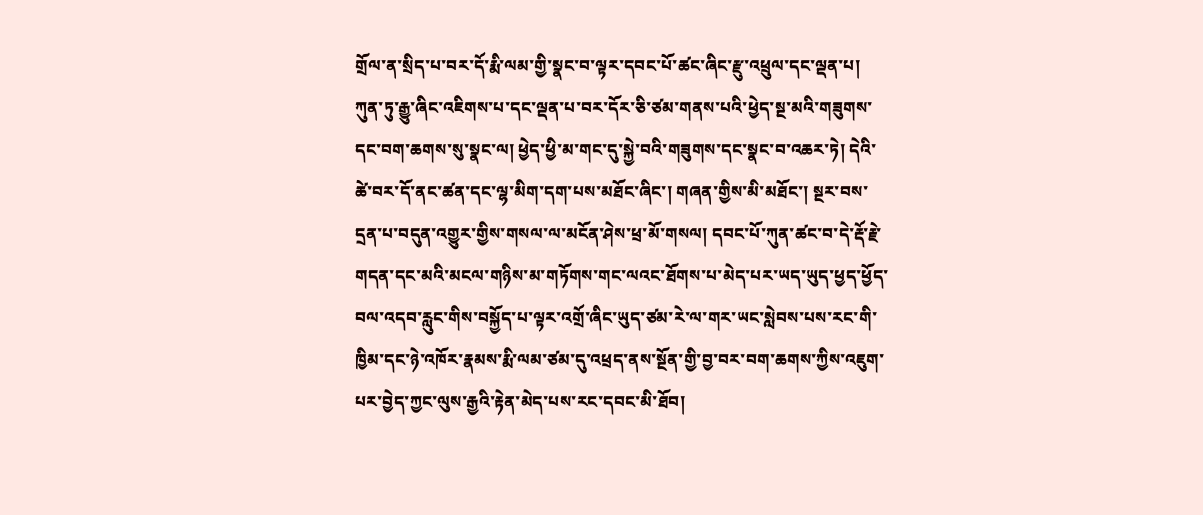གྲོལ་ན་སྲིད་པ་བར་དོ་རྨི་ལམ་གྱི་སྣང་བ་ལྟར་དབང་པོ་ཚང་ཞིང་རྫུ་འཕྲུལ་དང་ལྡན་པ། ཀུན་ཏུ་རྒྱུ་ཞིང་འཇིགས་པ་དང་ལྡན་པ་བར་དོར་ཅི་ཙམ་གནས་པའི་ཕྱེད་སྔ་མའི་གཟུགས་དང་བག་ཆགས་སུ་སྣང་ལ། ཕྱེད་ཕྱི་མ་གང་དུ་སྐྱེ་བའི་གཟུགས་དང་སྣང་བ་འཆར་ཏེ། དེའི་ཚེ་བར་དོ་ནང་ཚན་དང་ལྷ་མིག་དག་པས་མཐོང་ཞིང་། གཞན་གྱིས་མི་མཐོང་། སྔར་བས་དྲན་པ་བདུན་འགྱུར་གྱིས་གསལ་ལ་མངོན་ཤེས་ཕྲ་མོ་གསལ། དབང་པོ་ཀུན་ཚང་བ་དེ་རྡོ་རྗེ་གདན་དང་མའི་མངལ་གཉིས་མ་གཏོགས་གང་ལའང་ཐོགས་པ་མེད་པར་ཡད་ཡུད་ཕྱད་ཕྱོད་བལ་འདབ་རླུང་གིས་བསྐྱོད་པ་ལྟར་འགྲོ་ཞིང་ཡུད་ཙམ་རེ་ལ་གར་ཡང་སླེབས་པས་རང་གི་ཁྱིམ་དང་ཉེ་འཁོར་རྣམས་རྨི་ལམ་ཙམ་དུ་འཕྲད་ནས་སྔོན་གྱི་བྱ་བར་བག་ཆགས་ཀྱིས་འཇུག་པར་བྱེད་ཀྱང་ལུས་རྒྱའི་རྟེན་མེད་པས་རང་དབང་མི་ཐོབ།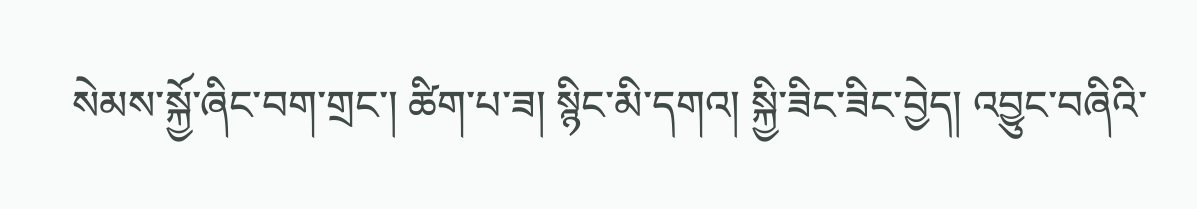སེམས་སྐྱོ་ཞིང་བག་གྲང་། ཚིག་པ་ཟ། སྙིང་མི་དགའ། སྐྱི་ཟིང་ཟིང་བྱེད། འབྱུང་བཞིའི་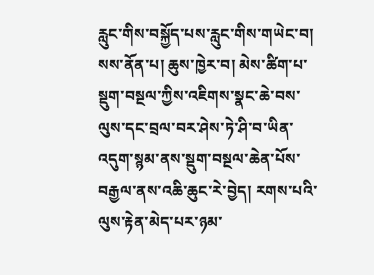རླུང་གིས་བསྐྱོད་པས་རླུང་གིས་གཡེང་བ། སས་ནོན་པ། ཆུས་ཁྱེར་བ། མེས་ཚིག་པ་སྡུག་བསྔལ་ཀྱིས་འཇིགས་སྣང་ཆེ་བས་ལུས་དང་བྲལ་བར་ཤེས་ཏེ་ཤི་བ་ཡིན་འདུག་སྙམ་ནས་སྡུག་བསྔལ་ཆེན་པོས་བརྒྱལ་ནས་འཆི་ཆུང་རེ་བྱེད། རགས་པའི་ལུས་རྟེན་མེད་པར་ཉམ་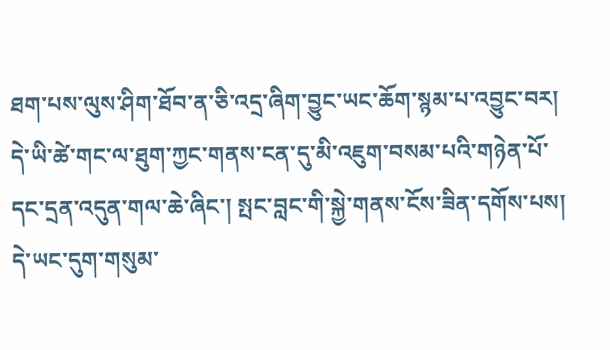ཐག་པས་ལུས་ཤིག་ཐོབ་ན་ཅི་འདྲ་ཞིག་བྱུང་ཡང་ཆོག་སྙམ་པ་འབྱུང་བར། དེ་ཡི་ཚེ་གང་ལ་ཐུག་ཀྱང་གནས་ངན་དུ་མི་འཇུག་བསམ་པའི་གཉེན་པོ་དང་དྲན་འདུན་གལ་ཆེ་ཞིང་། སྤང་བླང་གི་སྐྱེ་གནས་ངོས་ཟིན་དགོས་པས། དེ་ཡང་དུག་གསུམ་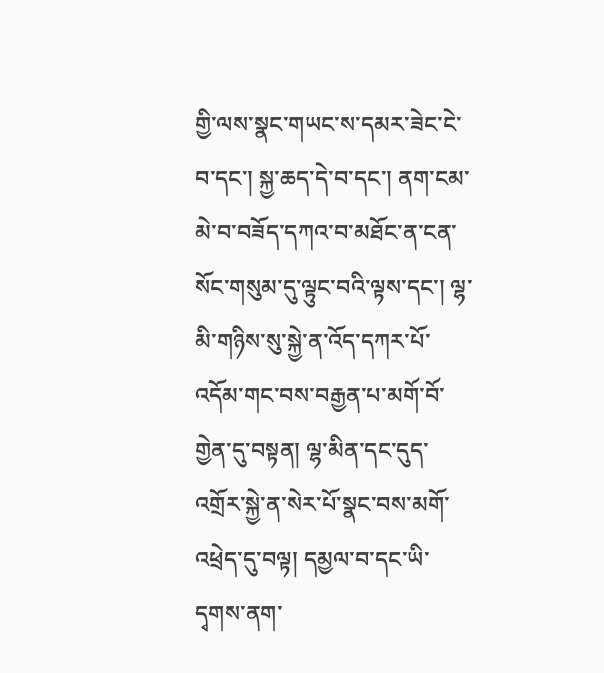གྱི་ལས་སྣང་གཡང་ས་དམར་ཟེང་ངེ་བ་དང་། སྐྱ་ཆད་དེ་བ་དང་། ནག་ངམ་མེ་བ་བཟོད་དཀའ་བ་མཐོང་ན་ངན་སོང་གསུམ་དུ་ལྟུང་བའི་ལྟས་དང་། ལྷ་མི་གཉིས་སུ་སྐྱེ་ན་འོད་དཀར་པོ་འདོམ་གང་བས་བརྒྱན་པ་མགོ་བོ་གྱེན་དུ་བསྟན། ལྷ་མིན་དང་དུད་འགྲོར་སྐྱེ་ན་སེར་པོ་སྣང་བས་མགོ་འཕྲེད་དུ་བལྟ། དམྱལ་བ་དང་ཡི་དྭགས་ནག་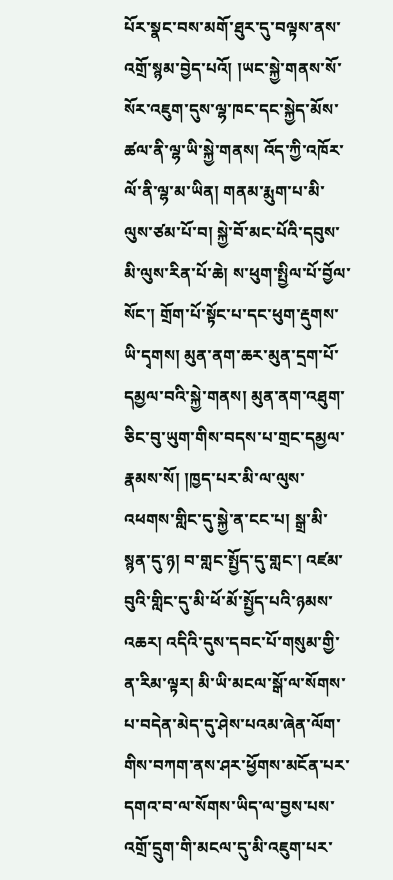པོར་སྣང་བས་མགོ་ཐུར་དུ་བལྟས་ནས་འགྲོ་སྙམ་བྱེད་པའོ། །ཡང་སྐྱེ་གནས་སོ་སོར་འཇུག་དུས་ལྷ་ཁང་དང་སྐྱེད་མོས་ཚལ་ནི་ལྷ་ཡི་སྐྱེ་གནས། འོད་ཀྱི་འཁོར་ལོ་ནི་ལྷ་མ་ཡིན། གནམ་རྨུག་པ་མི་ལུས་ཙམ་པོ་བ། སྐྱེ་བོ་མང་པོའི་དབུས་མི་ལུས་རིན་པོ་ཆེ། ས་ཕུག་སྤྱིལ་པོ་བྱོལ་སོང་། གྲོག་པོ་སྟོང་པ་དང་ཕུག་རྡུགས་ཡི་དྭགས། མུན་ནག་ཆར་མུན་དྲག་པོ་དམྱལ་བའི་སྐྱེ་གནས། མུན་ནག་འཐུག་ཅིང་བུ་ཡུག་གིས་བདས་པ་གྲང་དམྱལ་རྣམས་སོ། །ཁྱད་པར་མི་ལ་ལུས་འཕགས་གླིང་དུ་སྐྱེ་ན་ངང་པ། སྒྲ་མི་སྙན་དུ་ཉ། བ་གླང་སྤྱོད་དུ་གླང་། འཛམ་བུའི་གླིང་དུ་མི་ཕོ་མོ་སྤྱོད་པའི་ཉམས་འཆར། འདིའི་དུས་དབང་པོ་གསུམ་གྱི་ན་རིམ་ལྟར། མི་ཡི་མངལ་སྒོ་ལ་སོགས་པ་བདེན་མེད་དུ་ཤེས་པའམ་ཞེན་ལོག་གིས་བཀག་ནས་ཤར་ཕྱོགས་མངོན་པར་དགའ་བ་ལ་སོགས་ཡིད་ལ་བྱས་པས་འགྲོ་དྲུག་གི་མངལ་དུ་མི་འཇུག་པར་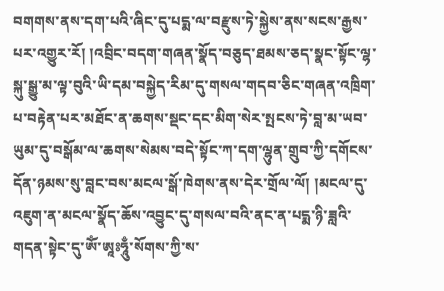བགགས་ནས་དག་པའི་ཞིང་དུ་པདྨ་ལ་བརྫུས་ཏེ་སྐྱེས་ནས་སངས་རྒྱས་པར་འགྱུར་རོ། །འབྲིང་བདག་གཞན་སྣོད་བཅུད་ཐམས་ཅད་སྣང་སྟོང་ལྷ་སྐུ་སྒྱུ་མ་ལྟ་བུའི་ཡི་དམ་བསྐྱེད་རིམ་དུ་གསལ་གདབ་ཅིང་གཞན་འཁྲིག་པ་བརྟེན་པར་མཐོང་ན་ཆགས་སྡང་དང་མིག་སེར་སྤངས་ཏེ་བླ་མ་ཡབ་ཡུམ་དུ་བསྒོམ་ལ་ཆགས་སེམས་བདེ་སྟོང་ཀ་དག་ལྷུན་གྲུབ་ཀྱི་དགོངས་དོན་ཉམས་སུ་བླང་བས་མངལ་སྒོ་ཁེགས་ནས་དེར་གྲོལ་ལོ། །མངལ་དུ་འཇུག་ན་མངལ་སྣོད་ཆོས་འབྱུང་དུ་གསལ་བའི་ནང་ན་པདྨ་ཉི་ཟླའི་གདན་སྟེང་དུ་ཨོཾ་ཨཱཿཧཱུྃ་སོགས་ཀྱི་ས་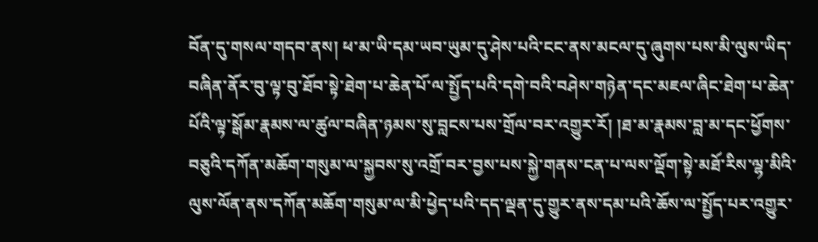བོན་དུ་གསལ་གདབ་ནས། ཕ་མ་ཡི་དམ་ཡབ་ཡུམ་དུ་ཤེས་པའི་ངང་ནས་མངལ་དུ་ཞུགས་པས་མི་ལུས་ཡིད་བཞིན་ནོར་བུ་ལྟ་བུ་ཐོབ་སྟེ་ཐེག་པ་ཆེན་པོ་ལ་སྤྱོད་པའི་དགེ་བའི་བཤེས་གཉེན་དང་མཇལ་ཞིང་ཐེག་པ་ཆེན་པོའི་ལྟ་སྒོམ་རྣམས་ལ་ཚུལ་བཞིན་ཉམས་སུ་བླངས་པས་གྲོལ་བར་འགྱུར་རོ། །ཐ་མ་རྣམས་བླ་མ་དང་ཕྱོགས་བཅུའི་དཀོན་མཆོག་གསུམ་ལ་སྐྱབས་སུ་འགྲོ་བར་བྱས་པས་སྐྱེ་གནས་ངན་པ་ལས་ལྡོག་སྟེ་མཐོ་རིས་ལྷ་མིའི་ལུས་ལོན་ནས་དཀོན་མཆོག་གསུམ་ལ་མི་ཕྱེད་པའི་དད་ལྡན་དུ་གྱུར་ནས་དམ་པའི་ཆོས་ལ་སྤྱོད་པར་འགྱུར་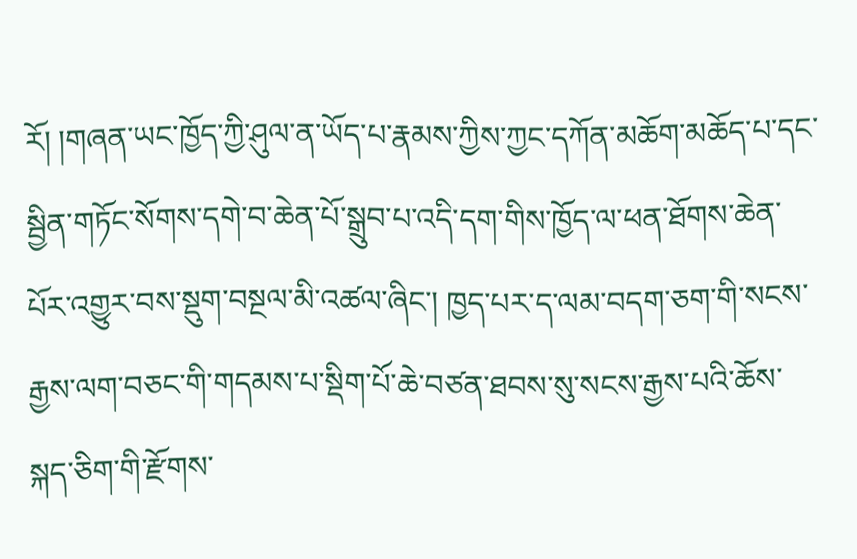རོ། །གཞན་ཡང་ཁྱོད་ཀྱི་ཤུལ་ན་ཡོད་པ་རྣམས་ཀྱིས་ཀྱང་དཀོན་མཆོག་མཆོད་པ་དང་སྦྱིན་གཏོང་སོགས་དགེ་བ་ཆེན་པོ་སྒྲུབ་པ་འདི་དག་གིས་ཁྱོད་ལ་ཕན་ཐོགས་ཆེན་པོར་འགྱུར་བས་སྡུག་བསྔལ་མི་འཚལ་ཞིང་། ཁྱད་པར་ད་ལམ་བདག་ཅག་གི་སངས་རྒྱས་ལག་བཅང་གི་གདམས་པ་སྡིག་པོ་ཆེ་བཙན་ཐབས་སུ་སངས་རྒྱས་པའི་ཆོས་སྐད་ཅིག་གི་རྫོགས་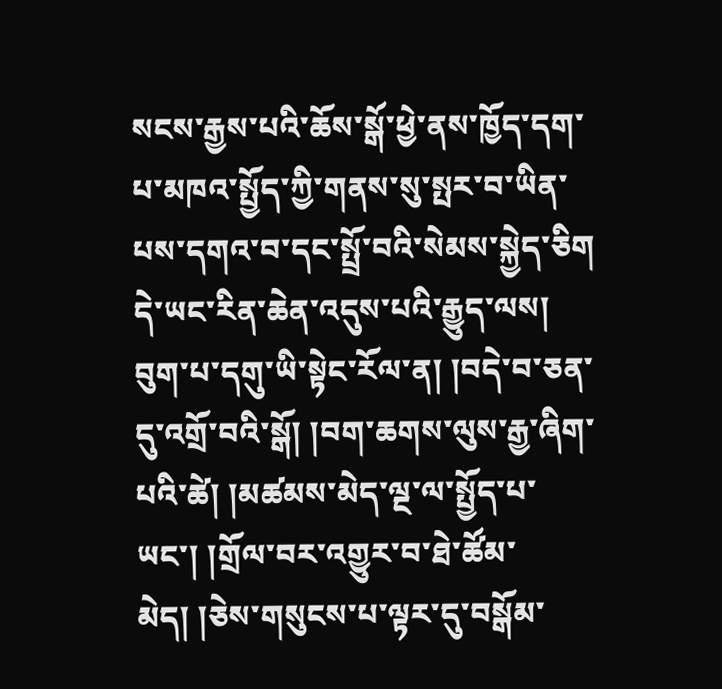སངས་རྒྱས་པའི་ཆོས་སྒོ་ཕྱེ་ནས་ཁྱོད་དག་པ་མཁའ་སྤྱོད་ཀྱི་གནས་སུ་སྤར་བ་ཡིན་པས་དགའ་བ་དང་སྤྲོ་བའི་སེམས་སྐྱེད་ཅིག དེ་ཡང་རིན་ཆེན་འདུས་པའི་རྒྱུད་ལས། བུག་པ་དགུ་ཡི་སྟེང་རོལ་ན། །བདེ་བ་ཅན་དུ་འགྲོ་བའི་སྒོ། །བག་ཆགས་ལུས་རྒྱ་ཞིག་པའི་ཚེ། །མཚམས་མེད་ལྔ་ལ་སྤྱོད་པ་ཡང་། །གྲོལ་བར་འགྱུར་བ་ཐེ་ཚོམ་མེད། །ཅེས་གསུངས་པ་ལྟར་དུ་བསྒོམ་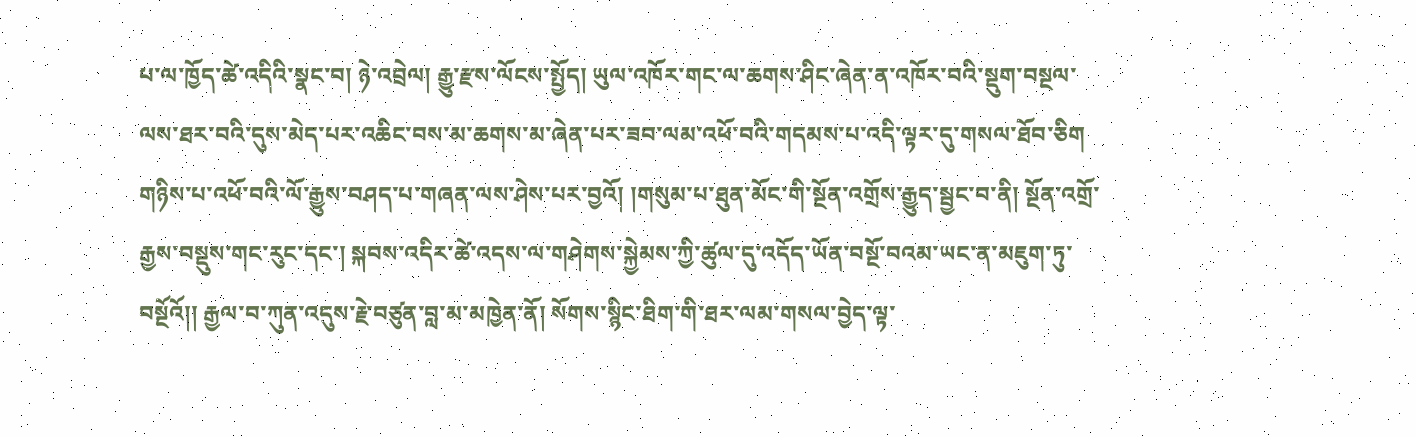པ་ལ་ཁྱོད་ཚེ་འདིའི་སྣང་བ། ཉེ་འབྲེལ། རྒྱུ་རྫས་ལོངས་སྤྱོད། ཡུལ་འཁོར་གང་ལ་ཆགས་ཤིང་ཞེན་ན་འཁོར་བའི་སྡུག་བསྔལ་ལས་ཐར་བའི་དུས་མེད་པར་འཆིང་བས་མ་ཆགས་མ་ཞེན་པར་ཟབ་ལམ་འཕོ་བའི་གདམས་པ་འདི་ལྟར་དུ་གསལ་ཐོབ་ཅིག གཉིས་པ་འཕོ་བའི་ལོ་རྒྱུས་བཤད་པ་གཞན་ལས་ཤེས་པར་བྱའོ། །གསུམ་པ་ཐུན་མོང་གི་སྔོན་འགྲོས་རྒྱུད་སྦྱང་བ་ནི། སྔོན་འགྲོ་རྒྱས་བསྡུས་གང་རུང་དང་། སྐབས་འདིར་ཚེ་འདས་ལ་གཤེགས་སྐྱེམས་ཀྱི་ཚུལ་དུ་འདོད་ཡོན་བསྔོ་བའམ་ཡང་ན་མཇུག་ཏུ་བསྔོའོ།། རྒྱལ་བ་ཀུན་འདུས་རྗེ་བཙུན་བླ་མ་མཁྱེན་ནོ། སོགས་སྙིང་ཐིག་གི་ཐར་ལམ་གསལ་བྱེད་ལྟ་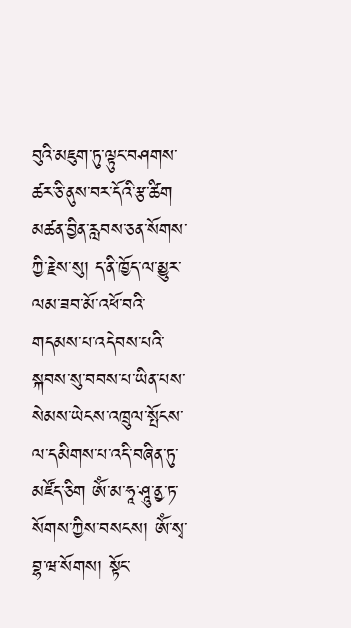བུའི་མཇུག་ཏུ་ལྟུང་བཤགས་ཚར་ཅི་ནུས་བར་དོའི་རྩ་ཚིག མཚན་བྱིན་རླབས་ཅན་སོགས་ཀྱི་རྗེས་སུ། ད་ནི་ཁྱོད་ལ་མྱུར་ལམ་ཟབ་མོ་འཕོ་བའི་གདམས་པ་འདེབས་པའི་སྐབས་སུ་བབས་པ་ཡིན་པས་སེམས་ཡེངས་འཁྲུལ་སྤོངས་ལ་དམིགས་པ་འདི་བཞིན་ཏུ་མཛོད་ཅིག ཨོཾ་མ་ཧཱ་ཤཱུ་ནྱ་ཏ་སོགས་ཀྱིས་བསངས། ཨོཾ་སྭ་བྷ་ཝ་སོགས། སྟོང་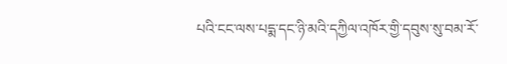པའི་ངང་ལས་པདྨ་དང་ཉི་མའི་དཀྱིལ་འཁོར་གྱི་དབུས་སུ་བམ་རོ་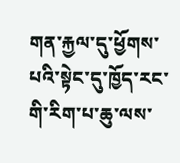གན་རྐྱལ་དུ་ཕྱོགས་པའི་སྟེང་དུ་ཁྱོད་རང་གི་རིག་པ་ཆུ་ལས་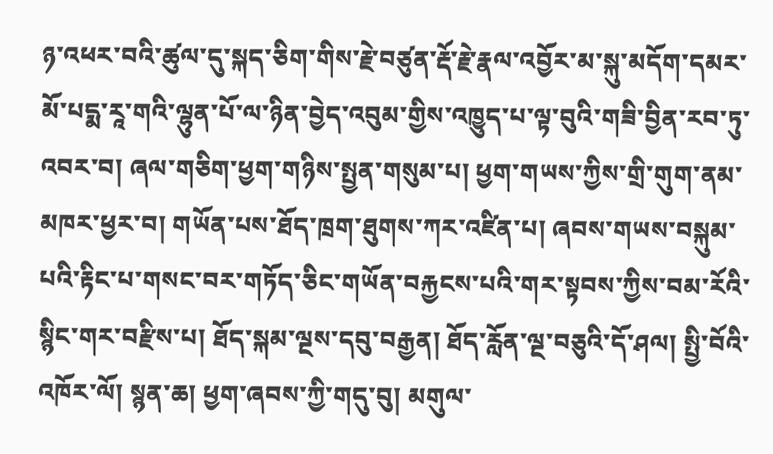ཉ་འཕར་བའི་ཚུལ་དུ་སྐད་ཅིག་གིས་རྗེ་བཙུན་རྡོ་རྗེ་རྣལ་འབྱོར་མ་སྐུ་མདོག་དམར་མོ་པདྨ་རཱ་གའི་ལྷུན་པོ་ལ་ཉིན་བྱེད་འབུམ་གྱིས་འཁྱུད་པ་ལྟ་བུའི་གཟི་བྱིན་རབ་ཏུ་འབར་བ། ཞལ་གཅིག་ཕྱག་གཉིས་སྤྱན་གསུམ་པ། ཕྱག་གཡས་ཀྱིས་གྲི་གུག་ནམ་མཁར་ཕྱར་བ། གཡོན་པས་ཐོད་ཁྲག་ཐུགས་ཀར་འཛིན་པ། ཞབས་གཡས་བསྐུམ་པའི་རྟིང་པ་གསང་བར་གཏོད་ཅིང་གཡོན་བརྐྱངས་པའི་གར་སྟབས་ཀྱིས་བམ་རོའི་སྙིང་གར་བརྫིས་པ། ཐོད་སྐམ་ལྔས་དབུ་བརྒྱན། ཐོད་རློན་ལྔ་བཅུའི་དོ་ཤལ། སྤྱི་བོའི་འཁོར་ལོ། སྙན་ཆ། ཕྱག་ཞབས་ཀྱི་གདུ་བུ། མགུལ་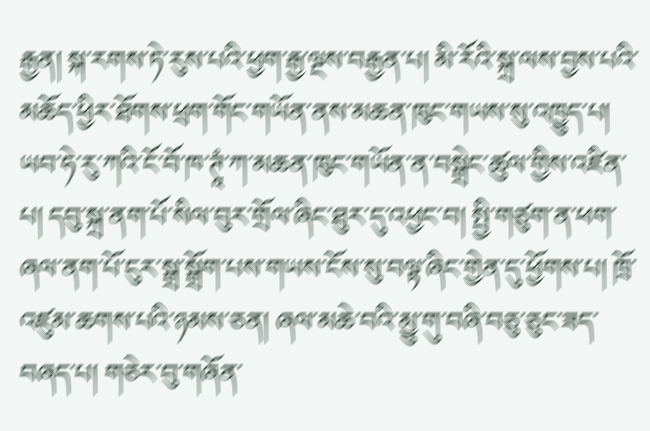རྒྱན། སྐ་རགས་ཏེ་རུས་པའི་ཕྱག་རྒྱ་ལྔས་བརྒྱན་པ། མི་རོའི་སྐྲ་ལས་བྱས་པའི་མཆོད་ཕྱིར་ཐོགས་ཕྲག་གོང་གཡོན་ནས་མཆན་ཁུང་གཡས་སུ་འཁྱུད་པ། ཡབ་ཧེ་རུ་ཀའི་ངོ་བོ་ཁ་ཊཱཾ་ཀ་མཆན་ཁུང་གཡོན་ན་བསྒྲེང་ཚུལ་གྱིས་འཛིན་པ། དབུ་སྐྲ་ནག་པོ་སིལ་བུར་གྲོལ་ཞིང་ཐུར་དུ་འཕྱང་བ། སྤྱི་གཙུག་ན་ཕག་ཞལ་ནག་པོ་ངུར་སྒྲ་སྒྲོག་པས་གཡས་ངོས་སུ་བལྟ་ཞིང་གྱེན་དུ་ཕྱོགས་པ། ཁྲོ་འཛུམ་ཆགས་པའི་ཉམས་ཅན། ཞལ་མཆེ་བའི་མྱུ་གུ་བཞི་བཅུ་ཅུང་ཟད་བཞད་པ། གཅེར་བུ་གཞོན་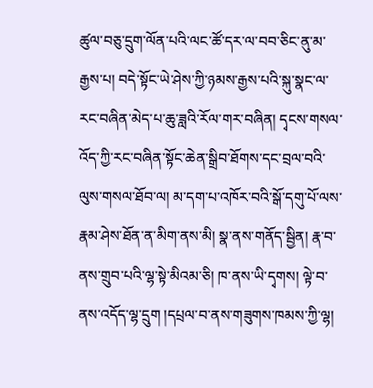ཚུལ་བཅུ་དྲུག་ལོན་པའི་ལང་ཚོ་དར་ལ་བབ་ཅིང་ནུ་མ་རྒྱས་པ། བདེ་སྟོང་ཡེ་ཤེས་ཀྱི་ཉམས་རྒྱས་པའི་སྐུ་སྣང་ལ་རང་བཞིན་མེད་པ་ཆུ་ཟླའི་རོལ་གར་བཞིན། དྭངས་གསལ་འོད་ཀྱི་རང་བཞིན་སྟོང་ཆེན་སྒྲིབ་ཐོགས་དང་བྲལ་བའི་ལུས་གསལ་ཐོབ་ལ། མ་དག་པ་འཁོར་བའི་སྒོ་དགུ་པོ་ལས་རྣམ་ཤེས་ཐོན་ན་མིག་ནས་མི། སྣ་ནས་གནོད་སྦྱིན། རྣ་བ་ནས་གྲུབ་པའི་ལྷ་སྟེ་མིའམ་ཅི། ཁ་ནས་ཡི་དྭགས། ལྟེ་བ་ནས་འདོད་ལྷ་དྲུག །དཔྲལ་བ་ནས་གཟུགས་ཁམས་ཀྱི་ལྷ།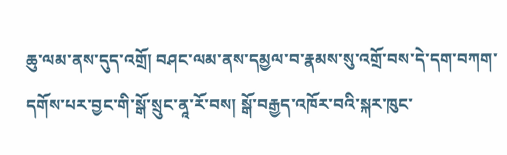ཆུ་ལམ་ནས་དུད་འགྲོ། བཤང་ལམ་ནས་དམྱལ་བ་རྣམས་སུ་འགྲོ་བས་དེ་དག་བཀག་དགོས་པར་བྱང་གི་སྒོ་སྲུང་ནཱ་རོ་བས། སྒོ་བརྒྱད་འཁོར་བའི་སྐར་ཁུང་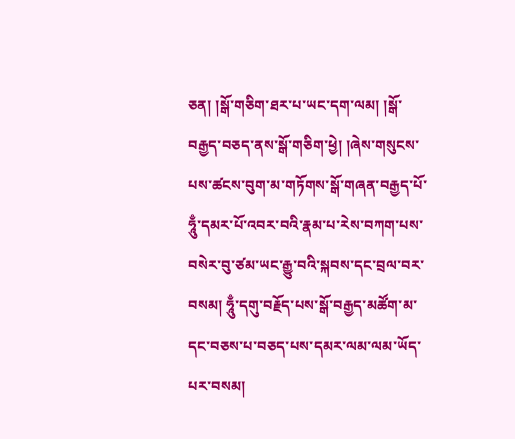ཅན། །སྒོ་གཅིག་ཐར་པ་ཡང་དག་ལམ། །སྒོ་བརྒྱད་བཅད་ནས་སྒོ་གཅིག་ཕྱེ། །ཞེས་གསུངས་པས་ཚངས་བུག་མ་གཏོགས་སྒོ་གཞན་བརྒྱད་པོ་ཧཱུྃ་དམར་པོ་འབར་བའི་རྣམ་པ་རེས་བཀག་པས་བསེར་བུ་ཙམ་ཡང་རྒྱུ་བའི་སྐབས་དང་བྲལ་བར་བསམ། ཧཱུྃ་དགུ་བརྗོད་པས་སྒོ་བརྒྱད་མཚོག་མ་དང་བཅས་པ་བཅད་པས་དམར་ལམ་ལམ་ཡོད་པར་བསམ།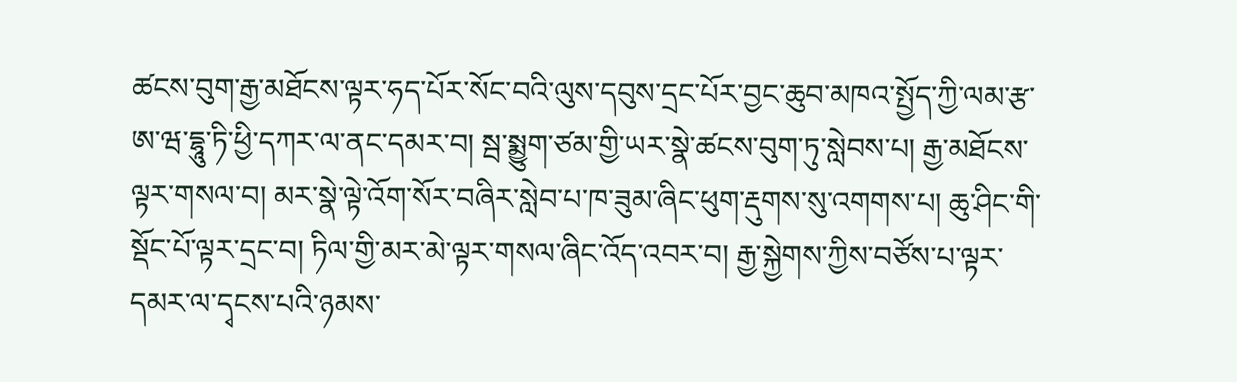ཚངས་བུག་རྒྱ་མཐོངས་ལྟར་ཧད་པོར་སོང་བའི་ལུས་དབུས་དྲང་པོར་བྱང་ཆུབ་མཁའ་སྤྱོད་ཀྱི་ལམ་རྩ་ཨ་ཝ་དྷཱུ་ཏི་ཕྱི་དཀར་ལ་ནང་དམར་བ། སྦ་སྨྱུག་ཙམ་གྱི་ཡར་སྣེ་ཚངས་བུག་ཏུ་སླེབས་པ། རྒྱ་མཐོངས་ལྟར་གསལ་བ། མར་སྣེ་ལྟེ་འོག་སོར་བཞིར་སླེབ་པ་ཁ་ཟུམ་ཞིང་ཕུག་རྡུགས་སུ་འགགས་པ། ཆུ་ཤིང་གི་སྡོང་པོ་ལྟར་དྲང་བ། ཏིལ་གྱི་མར་མེ་ལྟར་གསལ་ཞིང་འོད་འབར་བ། རྒྱ་སྐྱེགས་ཀྱིས་བཙོས་པ་ལྟར་དམར་ལ་དྭངས་པའི་ཉམས་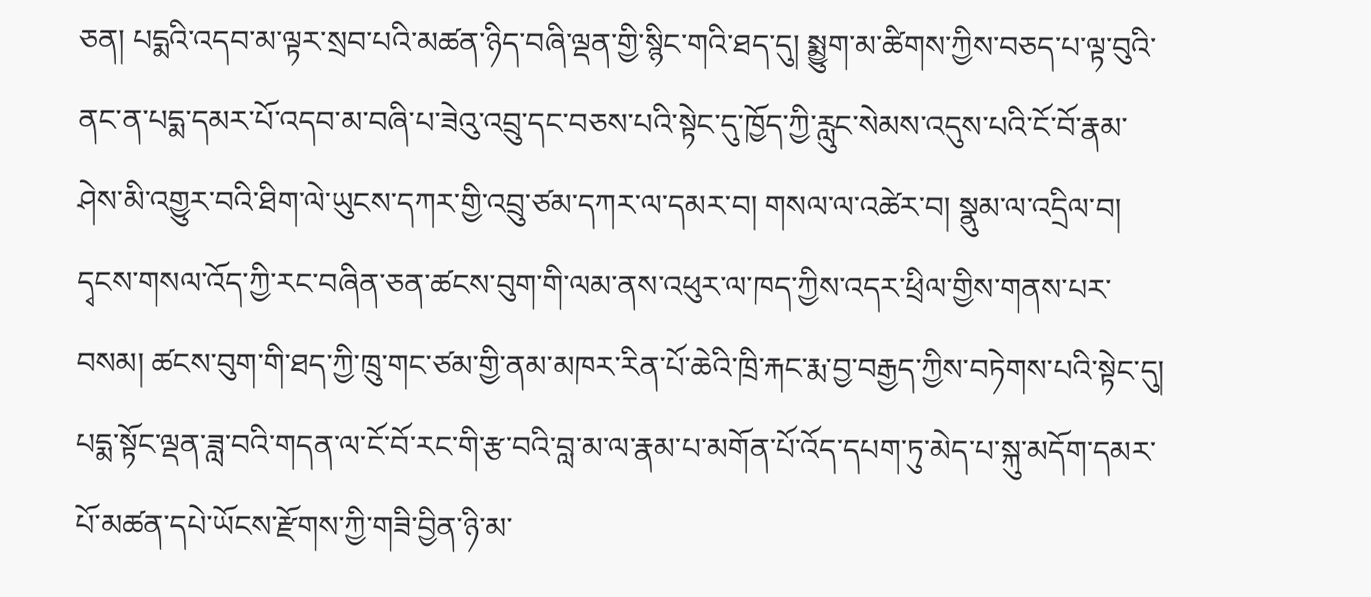ཅན། པདྨའི་འདབ་མ་ལྟར་སྲབ་པའི་མཚན་ཉིད་བཞི་ལྡན་གྱི་སྙིང་གའི་ཐད་དུ། སྨྱུག་མ་ཚིགས་ཀྱིས་བཅད་པ་ལྟ་བུའི་ནང་ན་པདྨ་དམར་པོ་འདབ་མ་བཞི་པ་ཟེའུ་འབྲུ་དང་བཅས་པའི་སྟེང་དུ་ཁྱོད་ཀྱི་རླུང་སེམས་འདུས་པའི་ངོ་བོ་རྣམ་ཤེས་མི་འགྱུར་བའི་ཐིག་ལེ་ཡུངས་དཀར་གྱི་འབྲུ་ཙམ་དཀར་ལ་དམར་བ། གསལ་ལ་འཚེར་བ། སྣུམ་ལ་འདྲིལ་བ། དྭངས་གསལ་འོད་ཀྱི་རང་བཞིན་ཅན་ཚངས་བུག་གི་ལམ་ནས་འཕུར་ལ་ཁད་ཀྱིས་འདར་ཕྲིལ་གྱིས་གནས་པར་བསམ། ཚངས་བུག་གི་ཐད་ཀྱི་ཁྲུ་གང་ཙམ་གྱི་ནམ་མཁར་རིན་པོ་ཆེའི་ཁྲི་རྐང་རྨ་བྱ་བརྒྱད་ཀྱིས་བཏེགས་པའི་སྟེང་དུ། པདྨ་སྟོང་ལྡན་ཟླ་བའི་གདན་ལ་ངོ་བོ་རང་གི་རྩ་བའི་བླ་མ་ལ་རྣམ་པ་མགོན་པོ་འོད་དཔག་ཏུ་མེད་པ་སྐུ་མདོག་དམར་པོ་མཚན་དཔེ་ཡོངས་རྫོགས་ཀྱི་གཟི་བྱིན་ཉི་མ་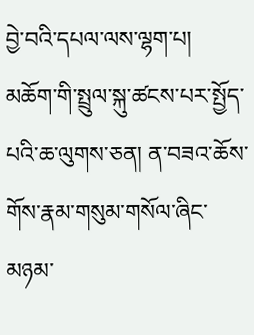བྱེ་བའི་དཔལ་ལས་ལྷག་པ། མཆོག་གི་སྤྲུལ་སྐུ་ཚངས་པར་སྤྱོད་པའི་ཆ་ལུགས་ཅན། ན་བཟའ་ཆོས་གོས་རྣམ་གསུམ་གསོལ་ཞིང་མཉམ་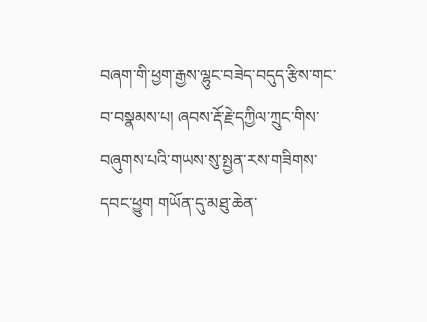བཞག་གི་ཕྱག་རྒྱས་ལྷུང་བཟེད་བདུད་རྩིས་གང་བ་བསྣམས་པ། ཞབས་རྡོ་རྗེ་དཀྱིལ་ཀྲུང་གིས་བཞུགས་པའི་གཡས་སུ་སྤྱན་རས་གཟིགས་དབང་ཕྱུག གཡོན་དུ་མཐུ་ཆེན་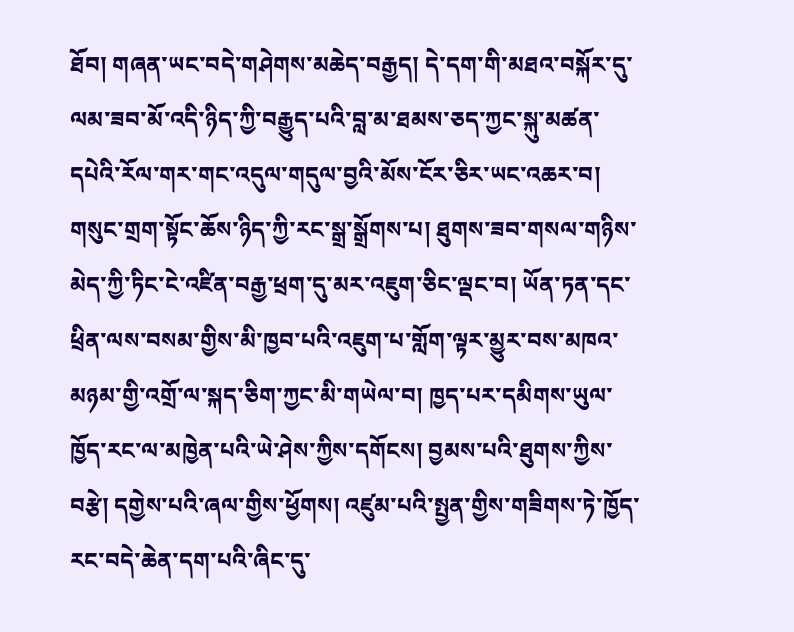ཐོབ། གཞན་ཡང་བདེ་གཤེགས་མཆེད་བརྒྱད། དེ་དག་གི་མཐའ་བསྐོར་དུ་ལམ་ཟབ་མོ་འདི་ཉིད་ཀྱི་བརྒྱུད་པའི་བླ་མ་ཐམས་ཅད་ཀྱང་སྐུ་མཚན་དཔེའི་རོལ་གར་གང་འདུལ་གདུལ་བྱའི་མོས་ངོར་ཅིར་ཡང་འཆར་བ། གསུང་གྲག་སྟོང་ཆོས་ཉིད་ཀྱི་རང་སྒྲ་སྒྲོགས་པ། ཐུགས་ཟབ་གསལ་གཉིས་མེད་ཀྱི་ཏིང་ངེ་འཛིན་བརྒྱ་ཕྲག་དུ་མར་འཇུག་ཅིང་ལྡང་བ། ཡོན་ཏན་དང་ཕྲིན་ལས་བསམ་གྱིས་མི་ཁྱབ་པའི་འཇུག་པ་གློག་ལྟར་མྱུར་བས་མཁའ་མཉམ་གྱི་འགྲོ་ལ་སྐད་ཅིག་ཀྱང་མི་གཡེལ་བ། ཁྱད་པར་དམིགས་ཡུལ་ཁྱོད་རང་ལ་མཁྱེན་པའི་ཡེ་ཤེས་ཀྱིས་དགོངས། བྱམས་པའི་ཐུགས་ཀྱིས་བརྩེ། དགྱེས་པའི་ཞལ་གྱིས་ཕྱོགས། འཛུམ་པའི་སྤྱན་གྱིས་གཟིགས་ཏེ་ཁྱོད་རང་བདེ་ཆེན་དག་པའི་ཞིང་དུ་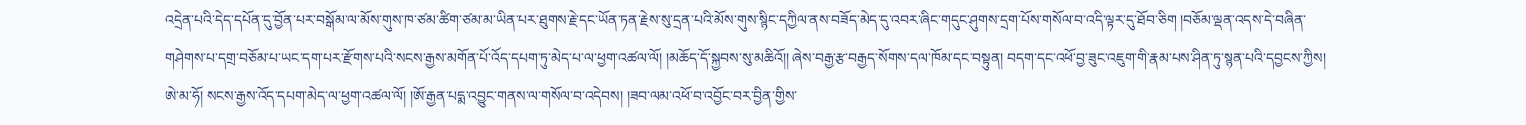འདྲེན་པའི་དེད་དཔོན་དུ་བྱོན་པར་བསྒོམ་ལ་མོས་གུས་ཁ་ཙམ་ཚིག་ཙམ་མ་ཡིན་པར་ཐུགས་རྗེ་དང་ཡོན་ཏན་རྗེས་སུ་དྲན་པའི་མོས་གུས་སྙིང་དཀྱིལ་ནས་བཟོད་མེད་དུ་འབར་ཞིང་གདུང་ཤུགས་དྲག་པོས་གསོལ་བ་འདི་ལྟར་དུ་ཐོབ་ཅིག །བཅོམ་ལྡན་འདས་དེ་བཞིན་གཤེགས་པ་དགྲ་བཅོམ་པ་ཡང་དག་པར་རྫོགས་པའི་སངས་རྒྱས་མགོན་པོ་འོད་དཔག་ཏུ་མེད་པ་ལ་ཕྱག་འཚལ་ལོ། །མཆོད་དོ་སྐྱབས་སུ་མཆིའོ།། ཞེས་བརྒྱ་རྩ་བརྒྱད་སོགས་དལ་ཁོམ་དང་བསྟུན། བདག་དང་འཕོ་བྱ་ཟུང་འཇུག་གི་རྣམ་པས་ཤིན་ཏུ་སྙན་པའི་དབྱངས་ཀྱིས། ཨེ་མ་ཧོ། སངས་རྒྱས་འོད་དཔག་མེད་ལ་ཕྱག་འཚལ་ལོ། །ཨོ་རྒྱན་པདྨ་འབྱུང་གནས་ལ་གསོལ་བ་འདེབས། །ཟབ་ལམ་འཕོ་བ་འབྱོང་བར་བྱིན་གྱིས་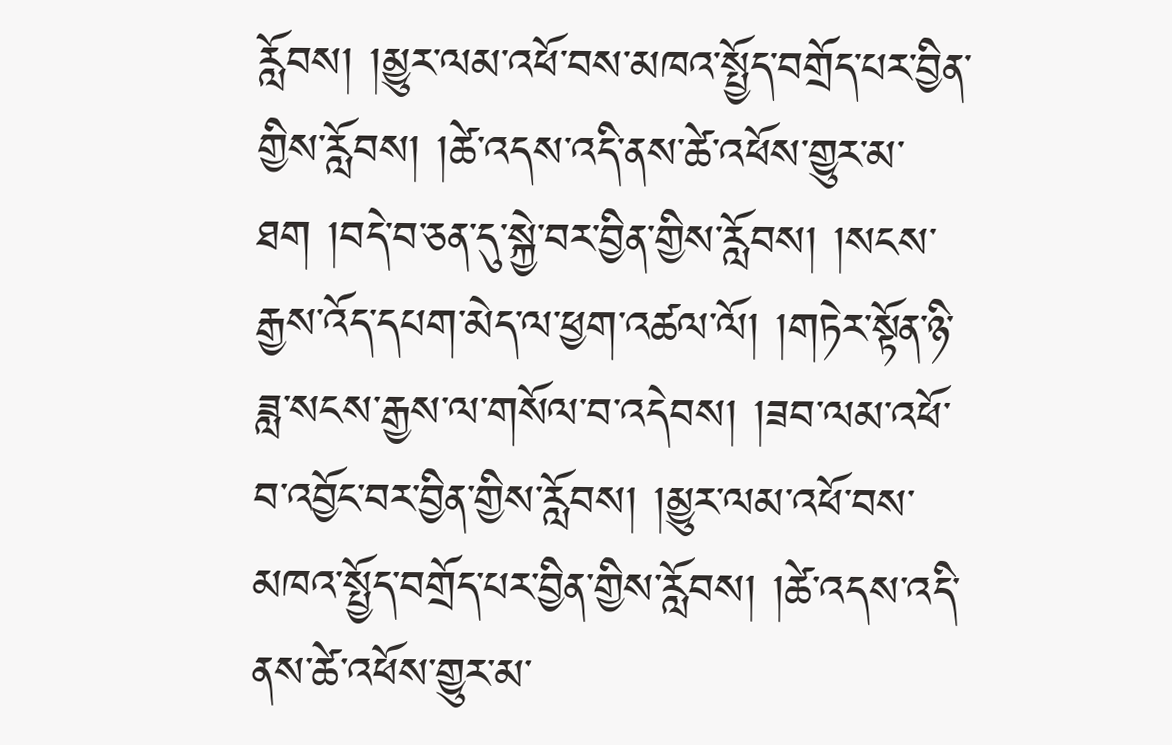རློབས། །མྱུར་ལམ་འཕོ་བས་མཁའ་སྤྱོད་བགྲོད་པར་བྱིན་གྱིས་རློབས། །ཚེ་འདས་འདི་ནས་ཚེ་འཕོས་གྱུར་མ་ཐག །བདེ་བ་ཅན་དུ་སྐྱེ་བར་བྱིན་གྱིས་རློབས། །སངས་རྒྱས་འོད་དཔག་མེད་ལ་ཕྱག་འཚལ་ལོ། །གཏེར་སྟོན་ཉི་ཟླ་སངས་རྒྱས་ལ་གསོལ་བ་འདེབས། །ཟབ་ལམ་འཕོ་བ་འབྱོང་བར་བྱིན་གྱིས་རློབས། །མྱུར་ལམ་འཕོ་བས་མཁའ་སྤྱོད་བགྲོད་པར་བྱིན་གྱིས་རློབས། །ཚེ་འདས་འདི་ནས་ཚེ་འཕོས་གྱུར་མ་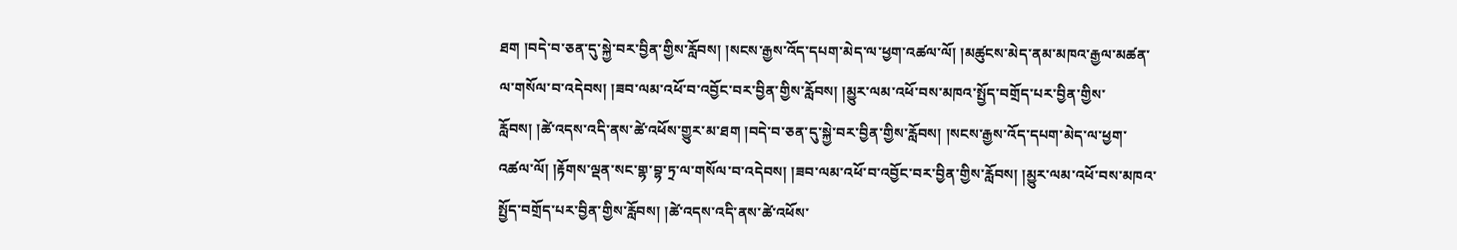ཐག །བདེ་བ་ཅན་དུ་སྐྱེ་བར་བྱིན་གྱིས་རློབས། །སངས་རྒྱས་འོད་དཔག་མེད་ལ་ཕྱག་འཚལ་ལོ། །མཚུངས་མེད་ནམ་མཁའ་རྒྱལ་མཚན་ལ་གསོལ་བ་འདེབས། །ཟབ་ལམ་འཕོ་བ་འབྱོང་བར་བྱིན་གྱིས་རློབས། །མྱུར་ལམ་འཕོ་བས་མཁའ་སྤྱོད་བགྲོད་པར་བྱིན་གྱིས་རློབས། །ཚེ་འདས་འདི་ནས་ཚེ་འཕོས་གྱུར་མ་ཐག །བདེ་བ་ཅན་དུ་སྐྱེ་བར་བྱིན་གྱིས་རློབས། །སངས་རྒྱས་འོད་དཔག་མེད་ལ་ཕྱག་འཚལ་ལོ། །རྟོགས་ལྡན་སང་གྷ་བྷ་ཏྲ་ལ་གསོལ་བ་འདེབས། །ཟབ་ལམ་འཕོ་བ་འབྱོང་བར་བྱིན་གྱིས་རློབས། །མྱུར་ལམ་འཕོ་བས་མཁའ་སྤྱོད་བགྲོད་པར་བྱིན་གྱིས་རློབས། །ཚེ་འདས་འདི་ནས་ཚེ་འཕོས་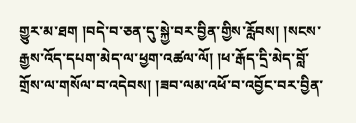གྱུར་མ་ཐག །བདེ་བ་ཅན་དུ་སྐྱེ་བར་བྱིན་གྱིས་རློབས། །སངས་རྒྱས་འོད་དཔག་མེད་ལ་ཕྱག་འཚལ་ལོ། །ཕ་རྒོད་དྲི་མེད་བློ་གྲོས་ལ་གསོལ་བ་འདེབས། །ཟབ་ལམ་འཕོ་བ་འབྱོང་བར་བྱིན་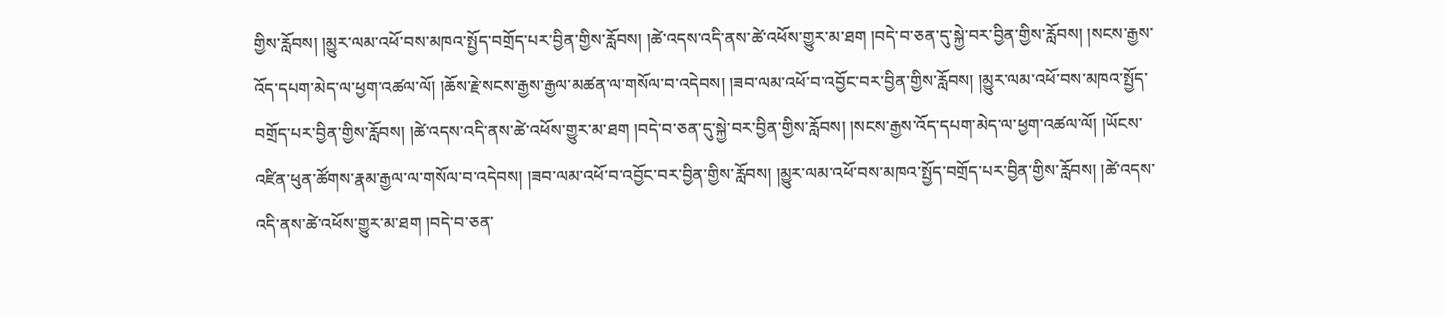གྱིས་རློབས། །མྱུར་ལམ་འཕོ་བས་མཁའ་སྤྱོད་བགྲོད་པར་བྱིན་གྱིས་རློབས། །ཚེ་འདས་འདི་ནས་ཚེ་འཕོས་གྱུར་མ་ཐག །བདེ་བ་ཅན་དུ་སྐྱེ་བར་བྱིན་གྱིས་རློབས། །སངས་རྒྱས་འོད་དཔག་མེད་ལ་ཕྱག་འཚལ་ལོ། །ཆོས་རྗེ་སངས་རྒྱས་རྒྱལ་མཚན་ལ་གསོལ་བ་འདེབས། །ཟབ་ལམ་འཕོ་བ་འབྱོང་བར་བྱིན་གྱིས་རློབས། །མྱུར་ལམ་འཕོ་བས་མཁའ་སྤྱོད་བགྲོད་པར་བྱིན་གྱིས་རློབས། །ཚེ་འདས་འདི་ནས་ཚེ་འཕོས་གྱུར་མ་ཐག །བདེ་བ་ཅན་དུ་སྐྱེ་བར་བྱིན་གྱིས་རློབས། །སངས་རྒྱས་འོད་དཔག་མེད་ལ་ཕྱག་འཚལ་ལོ། །ཡོངས་འཛིན་ཕུན་ཚོགས་རྣམ་རྒྱལ་ལ་གསོལ་བ་འདེབས། །ཟབ་ལམ་འཕོ་བ་འབྱོང་བར་བྱིན་གྱིས་རློབས། །མྱུར་ལམ་འཕོ་བས་མཁའ་སྤྱོད་བགྲོད་པར་བྱིན་གྱིས་རློབས། །ཚེ་འདས་འདི་ནས་ཚེ་འཕོས་གྱུར་མ་ཐག །བདེ་བ་ཅན་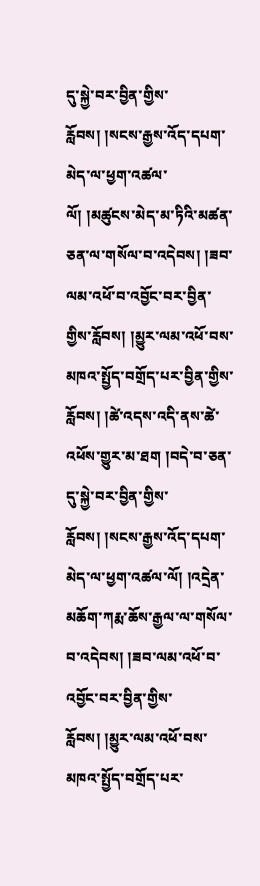དུ་སྐྱེ་བར་བྱིན་གྱིས་རློབས། །སངས་རྒྱས་འོད་དཔག་མེད་ལ་ཕྱག་འཚལ་ལོ། །མཚུངས་མེད་མ་ཏིའི་མཚན་ཅན་ལ་གསོལ་བ་འདེབས། །ཟབ་ལམ་འཕོ་བ་འབྱོང་བར་བྱིན་གྱིས་རློབས། །མྱུར་ལམ་འཕོ་བས་མཁའ་སྤྱོད་བགྲོད་པར་བྱིན་གྱིས་རློབས། །ཚེ་འདས་འདི་ནས་ཚེ་འཕོས་གྱུར་མ་ཐག །བདེ་བ་ཅན་དུ་སྐྱེ་བར་བྱིན་གྱིས་རློབས། །སངས་རྒྱས་འོད་དཔག་མེད་ལ་ཕྱག་འཚལ་ལོ། །འདྲེན་མཆོག་ཀརྨ་ཆོས་རྒྱལ་ལ་གསོལ་བ་འདེབས། །ཟབ་ལམ་འཕོ་བ་འབྱོང་བར་བྱིན་གྱིས་རློབས། །མྱུར་ལམ་འཕོ་བས་མཁའ་སྤྱོད་བགྲོད་པར་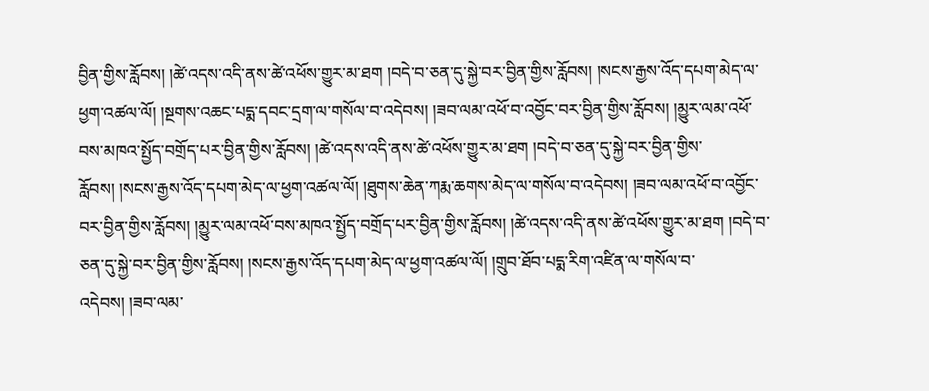བྱིན་གྱིས་རློབས། །ཚེ་འདས་འདི་ནས་ཚེ་འཕོས་གྱུར་མ་ཐག །བདེ་བ་ཅན་དུ་སྐྱེ་བར་བྱིན་གྱིས་རློབས། །སངས་རྒྱས་འོད་དཔག་མེད་ལ་ཕྱག་འཚལ་ལོ། །སྔགས་འཆང་པདྨ་དབང་དྲག་ལ་གསོལ་བ་འདེབས། །ཟབ་ལམ་འཕོ་བ་འབྱོང་བར་བྱིན་གྱིས་རློབས། །མྱུར་ལམ་འཕོ་བས་མཁའ་སྤྱོད་བགྲོད་པར་བྱིན་གྱིས་རློབས། །ཚེ་འདས་འདི་ནས་ཚེ་འཕོས་གྱུར་མ་ཐག །བདེ་བ་ཅན་དུ་སྐྱེ་བར་བྱིན་གྱིས་རློབས། །སངས་རྒྱས་འོད་དཔག་མེད་ལ་ཕྱག་འཚལ་ལོ། །ཐུགས་ཆེན་ཀརྨ་ཆགས་མེད་ལ་གསོལ་བ་འདེབས། །ཟབ་ལམ་འཕོ་བ་འབྱོང་བར་བྱིན་གྱིས་རློབས། །མྱུར་ལམ་འཕོ་བས་མཁའ་སྤྱོད་བགྲོད་པར་བྱིན་གྱིས་རློབས། །ཚེ་འདས་འདི་ནས་ཚེ་འཕོས་གྱུར་མ་ཐག །བདེ་བ་ཅན་དུ་སྐྱེ་བར་བྱིན་གྱིས་རློབས། །སངས་རྒྱས་འོད་དཔག་མེད་ལ་ཕྱག་འཚལ་ལོ། །གྲུབ་ཐོབ་པདྨ་རིག་འཛིན་ལ་གསོལ་བ་འདེབས། །ཟབ་ལམ་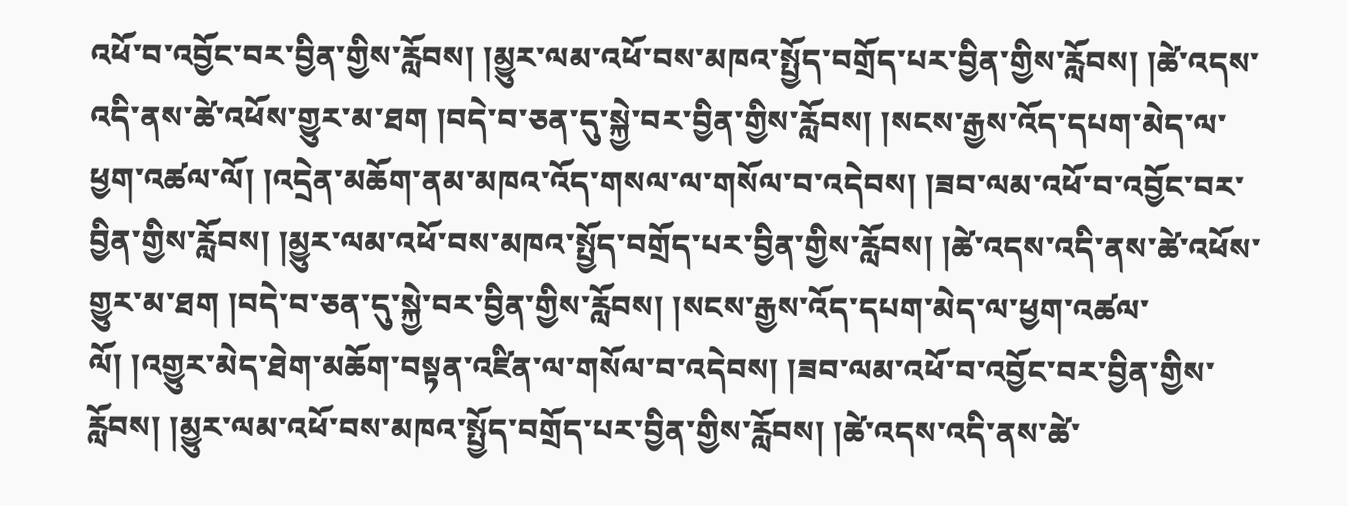འཕོ་བ་འབྱོང་བར་བྱིན་གྱིས་རློབས། །མྱུར་ལམ་འཕོ་བས་མཁའ་སྤྱོད་བགྲོད་པར་བྱིན་གྱིས་རློབས། །ཚེ་འདས་འདི་ནས་ཚེ་འཕོས་གྱུར་མ་ཐག །བདེ་བ་ཅན་དུ་སྐྱེ་བར་བྱིན་གྱིས་རློབས། །སངས་རྒྱས་འོད་དཔག་མེད་ལ་ཕྱག་འཚལ་ལོ། །འདྲེན་མཆོག་ནམ་མཁའ་འོད་གསལ་ལ་གསོལ་བ་འདེབས། །ཟབ་ལམ་འཕོ་བ་འབྱོང་བར་བྱིན་གྱིས་རློབས། །མྱུར་ལམ་འཕོ་བས་མཁའ་སྤྱོད་བགྲོད་པར་བྱིན་གྱིས་རློབས། །ཚེ་འདས་འདི་ནས་ཚེ་འཕོས་གྱུར་མ་ཐག །བདེ་བ་ཅན་དུ་སྐྱེ་བར་བྱིན་གྱིས་རློབས། །སངས་རྒྱས་འོད་དཔག་མེད་ལ་ཕྱག་འཚལ་ལོ། །འགྱུར་མེད་ཐེག་མཆོག་བསྟན་འཛིན་ལ་གསོལ་བ་འདེབས། །ཟབ་ལམ་འཕོ་བ་འབྱོང་བར་བྱིན་གྱིས་རློབས། །མྱུར་ལམ་འཕོ་བས་མཁའ་སྤྱོད་བགྲོད་པར་བྱིན་གྱིས་རློབས། །ཚེ་འདས་འདི་ནས་ཚེ་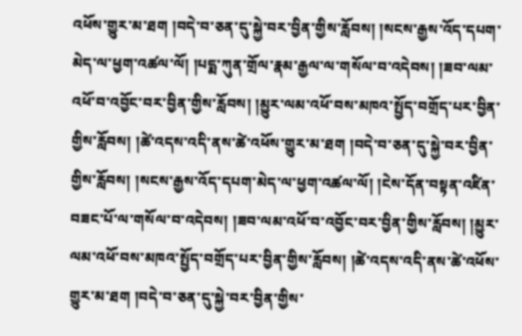འཕོས་གྱུར་མ་ཐག །བདེ་བ་ཅན་དུ་སྐྱེ་བར་བྱིན་གྱིས་རློབས། །སངས་རྒྱས་འོད་དཔག་མེད་ལ་ཕྱག་འཚལ་ལོ། །པདྨ་ཀུན་གྲོལ་རྣམ་རྒྱལ་ལ་གསོལ་བ་འདེབས། །ཟབ་ལམ་འཕོ་བ་འབྱོང་བར་བྱིན་གྱིས་རློབས། །མྱུར་ལམ་འཕོ་བས་མཁའ་སྤྱོད་བགྲོད་པར་བྱིན་གྱིས་རློབས། །ཚེ་འདས་འདི་ནས་ཚེ་འཕོས་གྱུར་མ་ཐག །བདེ་བ་ཅན་དུ་སྐྱེ་བར་བྱིན་གྱིས་རློབས། །སངས་རྒྱས་འོད་དཔག་མེད་ལ་ཕྱག་འཚལ་ལོ། །ངེས་དོན་བསྟན་འཛིན་བཟང་པོ་ལ་གསོལ་བ་འདེབས། །ཟབ་ལམ་འཕོ་བ་འབྱོང་བར་བྱིན་གྱིས་རློབས། །མྱུར་ལམ་འཕོ་བས་མཁའ་སྤྱོད་བགྲོད་པར་བྱིན་གྱིས་རློབས། །ཚེ་འདས་འདི་ནས་ཚེ་འཕོས་གྱུར་མ་ཐག །བདེ་བ་ཅན་དུ་སྐྱེ་བར་བྱིན་གྱིས་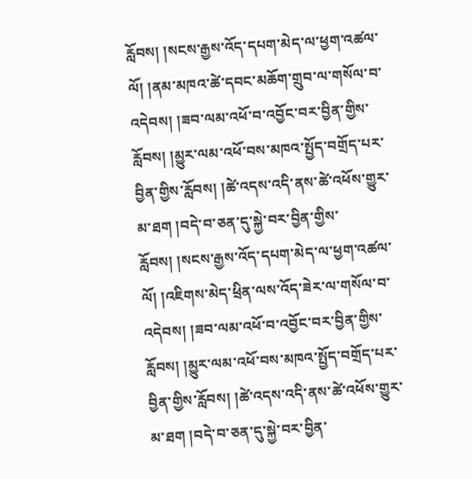རློབས། །སངས་རྒྱས་འོད་དཔག་མེད་ལ་ཕྱག་འཚལ་ལོ། །ནམ་མཁའ་ཚེ་དབང་མཆོག་གྲུབ་ལ་གསོལ་བ་འདེབས། །ཟབ་ལམ་འཕོ་བ་འབྱོང་བར་བྱིན་གྱིས་རློབས། །མྱུར་ལམ་འཕོ་བས་མཁའ་སྤྱོད་བགྲོད་པར་བྱིན་གྱིས་རློབས། །ཚེ་འདས་འདི་ནས་ཚེ་འཕོས་གྱུར་མ་ཐག །བདེ་བ་ཅན་དུ་སྐྱེ་བར་བྱིན་གྱིས་རློབས། །སངས་རྒྱས་འོད་དཔག་མེད་ལ་ཕྱག་འཚལ་ལོ། །འཇིགས་མེད་ཕྲིན་ལས་འོད་ཟེར་ལ་གསོལ་བ་འདེབས། །ཟབ་ལམ་འཕོ་བ་འབྱོང་བར་བྱིན་གྱིས་རློབས། །མྱུར་ལམ་འཕོ་བས་མཁའ་སྤྱོད་བགྲོད་པར་བྱིན་གྱིས་རློབས། །ཚེ་འདས་འདི་ནས་ཚེ་འཕོས་གྱུར་མ་ཐག །བདེ་བ་ཅན་དུ་སྐྱེ་བར་བྱིན་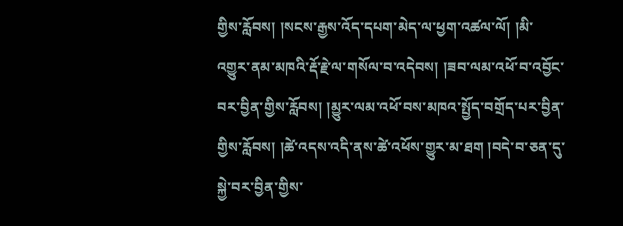གྱིས་རློབས། །སངས་རྒྱས་འོད་དཔག་མེད་ལ་ཕྱག་འཚལ་ལོ། །མི་འགྱུར་ནམ་མཁའི་རྡོ་རྗེ་ལ་གསོལ་བ་འདེབས། །ཟབ་ལམ་འཕོ་བ་འབྱོང་བར་བྱིན་གྱིས་རློབས། །མྱུར་ལམ་འཕོ་བས་མཁའ་སྤྱོད་བགྲོད་པར་བྱིན་གྱིས་རློབས། །ཚེ་འདས་འདི་ནས་ཚེ་འཕོས་གྱུར་མ་ཐག །བདེ་བ་ཅན་དུ་སྐྱེ་བར་བྱིན་གྱིས་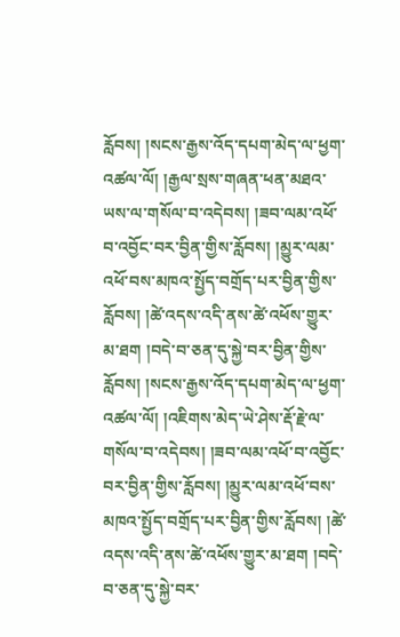རློབས། །སངས་རྒྱས་འོད་དཔག་མེད་ལ་ཕྱག་འཚལ་ལོ། །རྒྱལ་སྲས་གཞན་ཕན་མཐའ་ཡས་ལ་གསོལ་བ་འདེབས། །ཟབ་ལམ་འཕོ་བ་འབྱོང་བར་བྱིན་གྱིས་རློབས། །མྱུར་ལམ་འཕོ་བས་མཁའ་སྤྱོད་བགྲོད་པར་བྱིན་གྱིས་རློབས། །ཚེ་འདས་འདི་ནས་ཚེ་འཕོས་གྱུར་མ་ཐག །བདེ་བ་ཅན་དུ་སྐྱེ་བར་བྱིན་གྱིས་རློབས། །སངས་རྒྱས་འོད་དཔག་མེད་ལ་ཕྱག་འཚལ་ལོ། །འཇིགས་མེད་ཡེ་ཤེས་རྡོ་རྗེ་ལ་གསོལ་བ་འདེབས། །ཟབ་ལམ་འཕོ་བ་འབྱོང་བར་བྱིན་གྱིས་རློབས། །མྱུར་ལམ་འཕོ་བས་མཁའ་སྤྱོད་བགྲོད་པར་བྱིན་གྱིས་རློབས། །ཚེ་འདས་འདི་ནས་ཚེ་འཕོས་གྱུར་མ་ཐག །བདེ་བ་ཅན་དུ་སྐྱེ་བར་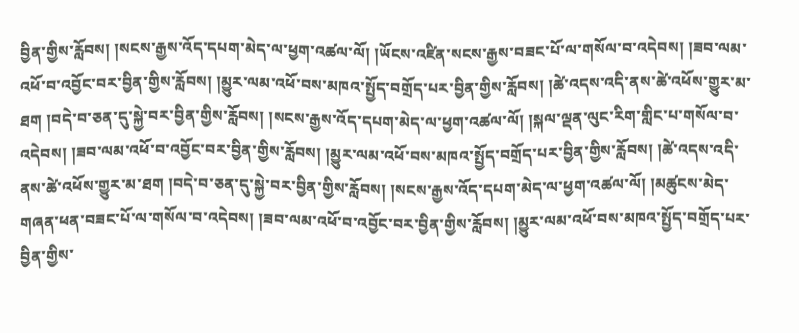བྱིན་གྱིས་རློབས། །སངས་རྒྱས་འོད་དཔག་མེད་ལ་ཕྱག་འཚལ་ལོ། །ཡོངས་འཛིན་སངས་རྒྱས་བཟང་པོ་ལ་གསོལ་བ་འདེབས། །ཟབ་ལམ་འཕོ་བ་འབྱོང་བར་བྱིན་གྱིས་རློབས། །མྱུར་ལམ་འཕོ་བས་མཁའ་སྤྱོད་བགྲོད་པར་བྱིན་གྱིས་རློབས། །ཚེ་འདས་འདི་ནས་ཚེ་འཕོས་གྱུར་མ་ཐག །བདེ་བ་ཅན་དུ་སྐྱེ་བར་བྱིན་གྱིས་རློབས། །སངས་རྒྱས་འོད་དཔག་མེད་ལ་ཕྱག་འཚལ་ལོ། །སྐལ་ལྡན་ལུང་རིག་གླིང་པ་གསོལ་བ་འདེབས། །ཟབ་ལམ་འཕོ་བ་འབྱོང་བར་བྱིན་གྱིས་རློབས། །མྱུར་ལམ་འཕོ་བས་མཁའ་སྤྱོད་བགྲོད་པར་བྱིན་གྱིས་རློབས། །ཚེ་འདས་འདི་ནས་ཚེ་འཕོས་གྱུར་མ་ཐག །བདེ་བ་ཅན་དུ་སྐྱེ་བར་བྱིན་གྱིས་རློབས། །སངས་རྒྱས་འོད་དཔག་མེད་ལ་ཕྱག་འཚལ་ལོ། །མཚུངས་མེད་གཞན་ཕན་བཟང་པོ་ལ་གསོལ་བ་འདེབས། །ཟབ་ལམ་འཕོ་བ་འབྱོང་བར་བྱིན་གྱིས་རློབས། །མྱུར་ལམ་འཕོ་བས་མཁའ་སྤྱོད་བགྲོད་པར་བྱིན་གྱིས་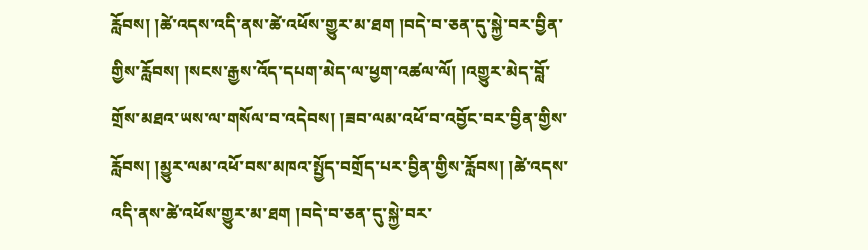རློབས། །ཚེ་འདས་འདི་ནས་ཚེ་འཕོས་གྱུར་མ་ཐག །བདེ་བ་ཅན་དུ་སྐྱེ་བར་བྱིན་གྱིས་རློབས། །སངས་རྒྱས་འོད་དཔག་མེད་ལ་ཕྱག་འཚལ་ལོ། །འགྱུར་མེད་བློ་གྲོས་མཐའ་ཡས་ལ་གསོལ་བ་འདེབས། །ཟབ་ལམ་འཕོ་བ་འབྱོང་བར་བྱིན་གྱིས་རློབས། །མྱུར་ལམ་འཕོ་བས་མཁའ་སྤྱོད་བགྲོད་པར་བྱིན་གྱིས་རློབས། །ཚེ་འདས་འདི་ནས་ཚེ་འཕོས་གྱུར་མ་ཐག །བདེ་བ་ཅན་དུ་སྐྱེ་བར་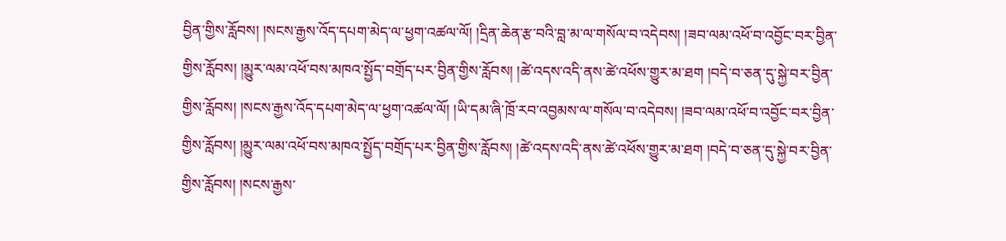བྱིན་གྱིས་རློབས། །སངས་རྒྱས་འོད་དཔག་མེད་ལ་ཕྱག་འཚལ་ལོ། །དྲིན་ཆེན་རྩ་བའི་བླ་མ་ལ་གསོལ་བ་འདེབས། །ཟབ་ལམ་འཕོ་བ་འབྱོང་བར་བྱིན་གྱིས་རློབས། །མྱུར་ལམ་འཕོ་བས་མཁའ་སྤྱོད་བགྲོད་པར་བྱིན་གྱིས་རློབས། །ཚེ་འདས་འདི་ནས་ཚེ་འཕོས་གྱུར་མ་ཐག །བདེ་བ་ཅན་དུ་སྐྱེ་བར་བྱིན་གྱིས་རློབས། །སངས་རྒྱས་འོད་དཔག་མེད་ལ་ཕྱག་འཚལ་ལོ། །ཡི་དམ་ཞི་ཁྲོ་རབ་འབྱམས་ལ་གསོལ་བ་འདེབས། །ཟབ་ལམ་འཕོ་བ་འབྱོང་བར་བྱིན་གྱིས་རློབས། །མྱུར་ལམ་འཕོ་བས་མཁའ་སྤྱོད་བགྲོད་པར་བྱིན་གྱིས་རློབས། །ཚེ་འདས་འདི་ནས་ཚེ་འཕོས་གྱུར་མ་ཐག །བདེ་བ་ཅན་དུ་སྐྱེ་བར་བྱིན་གྱིས་རློབས། །སངས་རྒྱས་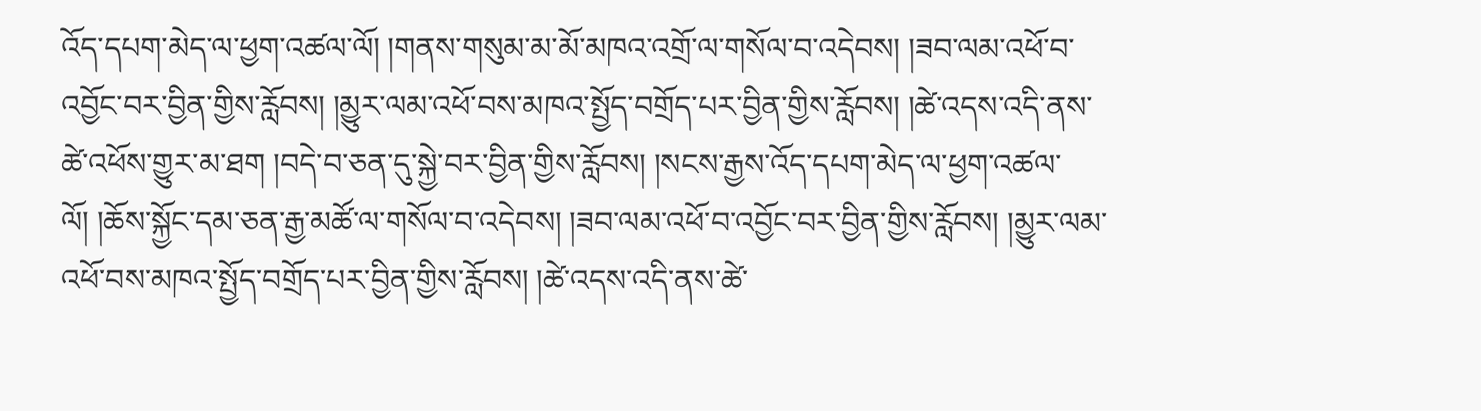འོད་དཔག་མེད་ལ་ཕྱག་འཚལ་ལོ། །གནས་གསུམ་མ་མོ་མཁའ་འགྲོ་ལ་གསོལ་བ་འདེབས། །ཟབ་ལམ་འཕོ་བ་འབྱོང་བར་བྱིན་གྱིས་རློབས། །མྱུར་ལམ་འཕོ་བས་མཁའ་སྤྱོད་བགྲོད་པར་བྱིན་གྱིས་རློབས། །ཚེ་འདས་འདི་ནས་ཚེ་འཕོས་གྱུར་མ་ཐག །བདེ་བ་ཅན་དུ་སྐྱེ་བར་བྱིན་གྱིས་རློབས། །སངས་རྒྱས་འོད་དཔག་མེད་ལ་ཕྱག་འཚལ་ལོ། །ཆོས་སྐྱོང་དམ་ཅན་རྒྱ་མཚོ་ལ་གསོལ་བ་འདེབས། །ཟབ་ལམ་འཕོ་བ་འབྱོང་བར་བྱིན་གྱིས་རློབས། །མྱུར་ལམ་འཕོ་བས་མཁའ་སྤྱོད་བགྲོད་པར་བྱིན་གྱིས་རློབས། །ཚེ་འདས་འདི་ནས་ཚེ་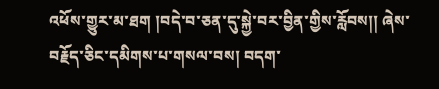འཕོས་གྱུར་མ་ཐག །བདེ་བ་ཅན་དུ་སྐྱེ་བར་བྱིན་གྱིས་རློབས།། ཞེས་བརྗོད་ཅིང་དམིགས་པ་གསལ་བས། བདག་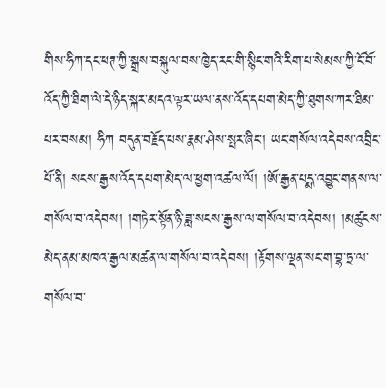གིས་ཧིཀ་དང་ཕཊ་ཀྱི་སྒྲས་བསྐུལ་བས་ཁྱེད་རང་གི་སྙིང་གའི་རིག་པ་སེམས་ཀྱི་ངོ་བོ་འོད་ཀྱི་ཐིག་ལེ་དེ་ཉིད་སྐར་མདའ་ལྟར་ཡལ་ནས་འོད་དཔག་མེད་ཀྱི་ཐུགས་ཀར་ཐིམ་པར་བསམ། ཧིཀ བདུན་བརྗོད་པས་རྣམ་ཤེས་སྤར་ཞིང་། ཡང་གསོལ་འདེབས་འབྲིང་པོ་ནི། སངས་རྒྱས་འོད་དཔག་མེད་ལ་ཕྱག་འཚལ་ལོ། །ཨོ་རྒྱན་པདྨ་འབྱུང་གནས་ལ་གསོལ་བ་འདེབས། །གཏེར་སྟོན་ཉི་ཟླ་སངས་རྒྱས་ལ་གསོལ་བ་འདེབས། །མཚུངས་མེད་ནམ་མཁའ་རྒྱལ་མཚན་ལ་གསོལ་བ་འདེབས། །རྟོགས་ལྡན་སང་ག་བྷ་ཏྲ་ལ་གསོལ་བ་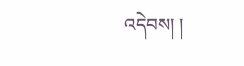འདེབས། །